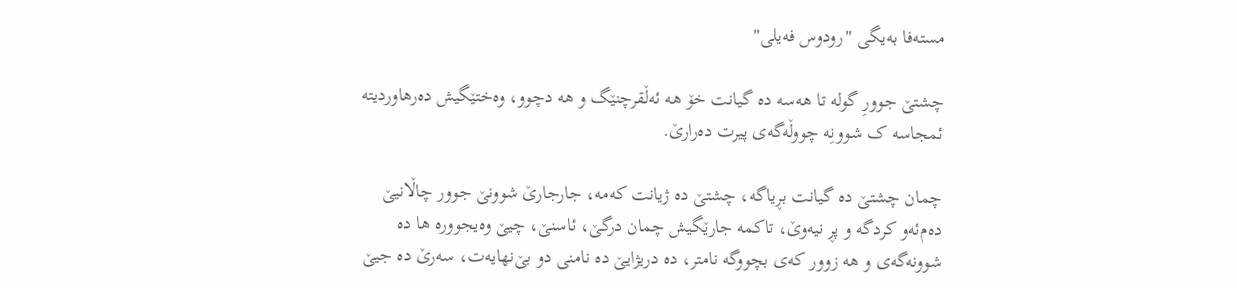مستەفا بەیگی "رودوس فەیلی"

چشتێ جوورِ گوله تا هەسە دە گیانت خۆ هە ئەڵقرچنێگ و هە دچوو، وەختێگیش دەرهاوردیتە ئمجاسە ک شوونِە چووڵەگەی پیرت دەرارێ.

چمان چشتێ دە گیانت بڕیاگە، چشتێ دە ژیانت کەمە، جارجارێ شوونێ جوور چاڵانیێ دەم‌ئەو کردگە و پڕ نیەوێ، تاکمە جارێگیش چمان درگێ، ئاسنێ، چیێ وەیجوورە ها دە شوونەگەی و هە زوور کەی بچووگە نامتر، دە دریژایێ دە نامنی دو بێ‌نهایەت، سەرێ دە جیێ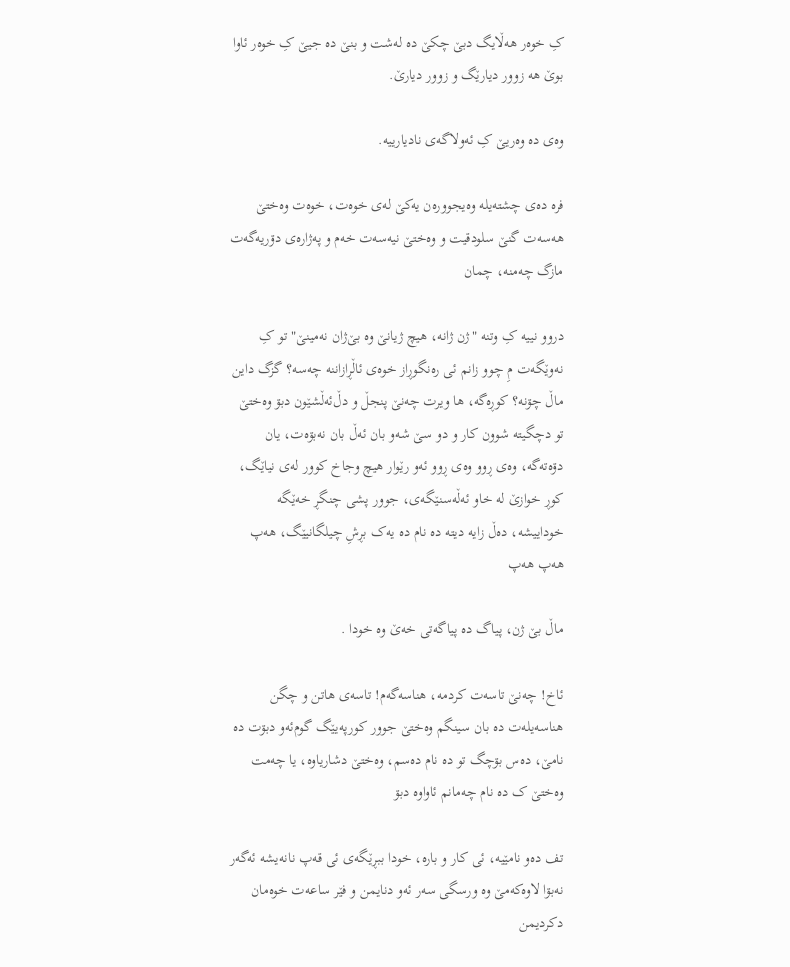کِ خوەر هەڵایگ دبێ چکێ دە لەشت و بنێ دە جیێ کِ خوەر ئاوا بوێ هە زوور دیارێگ و زوور دیارێ.

وەی دە وەریێ کِ ئەولاگەی نادیارییە.

فرە دەی چشتەیلە وەیجوورەن یەکێ لەی خوەت، خوەت وەختێ هەسەت گنێ سلودقیت و وەختێ نیەسەت خەم و پەژارەی دۊریەگەت مازگ چەمنە، چمان

دروو نییە کِ وتنە "ژن ژانە، هیچ ژیانێ وە بێ‌ژان نەمینێ" تو کِ نەوێگەت مِ چوو زانم ئی رەنگوڕاز خوەی ئاڵڕازاننە چەسە؟ گزگ داین ماڵ چۊنە؟ کوڕەگە، ها ویرت چەنێ پنجڵ و دڵ‌ئەڵشێون دبۊ وەختێ تو دچگیتە شوون کار و دو سێ شەو بان ئەڵ بان نەبۊەت، یان دۊەتەگە، وەی ڕوو وەی ڕوو ئەو رێوار هیچ وجاخ کوور لەی نیاێگ، کوڕ خوازێ لە خاو ئەڵەسنێگەی، جوور پشی چنگڕ خەێگە خوداییشە، دەڵ زایە دیتە دە نام دە یەک بڕشِ چیلگانیێگ، هەپ هەپ هەپ

ماڵ بێ ژن، پیاگ دە پیاگەتی خەێ وە خودا .

ئاخ! چەنێ تاسەت کردمە، هناسەگەم! تاسەی هاتن و چگن هناسەیلەت دە بان سینگم وەختێ جوور کورپەیێگ گوم‌ئەو دبۊت دە نامێ، دەس بۊچگ تو دە نام دەسم، وەختێ دشاریاوە، یا چەمت وەختێ ک دە نام چەمانم ئاواوە دبۊ

تف دەو نامێیە، ئی کار و بارە، خودا ببڕێگەی ئی قەپ نانەیشە ئەگەر نەبۊا لاوەکەمێ وە ورسگی سەر ئەو دنایمن و فێر ساعەت خوەمان دکردیمن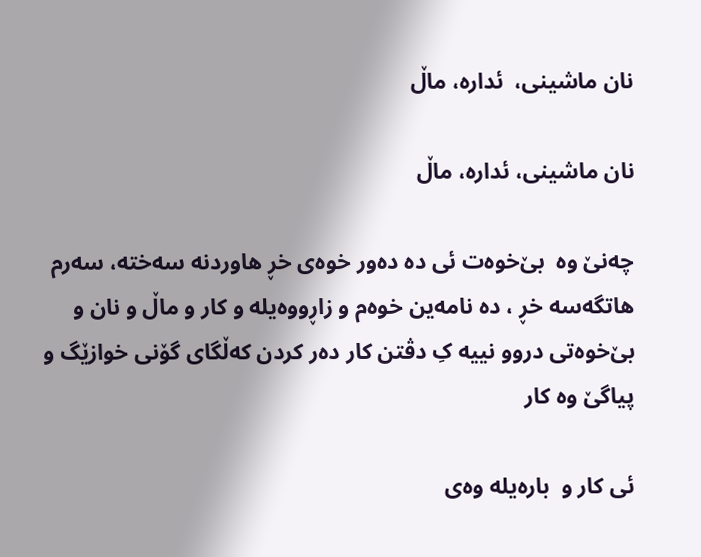نان ماشینی،  ئدارە، ماڵ

نان ماشینی، ئدارە، ماڵ

چەنێ وە  بێ‌خوەت ئی دە دەور خوەی خڕ هاوردنە سەختە، سەرم هاتگەسە خڕ ، دە نامەین خوەم و زاڕووەیلە و کار و ماڵ و نان و بێ‌خوەتی دروو نییە کِ دڤتن کار دەر کردن کەڵگای گۆنی خوازێگ و پیاگێ وە کار

ئی کار و  بارەیلە وەی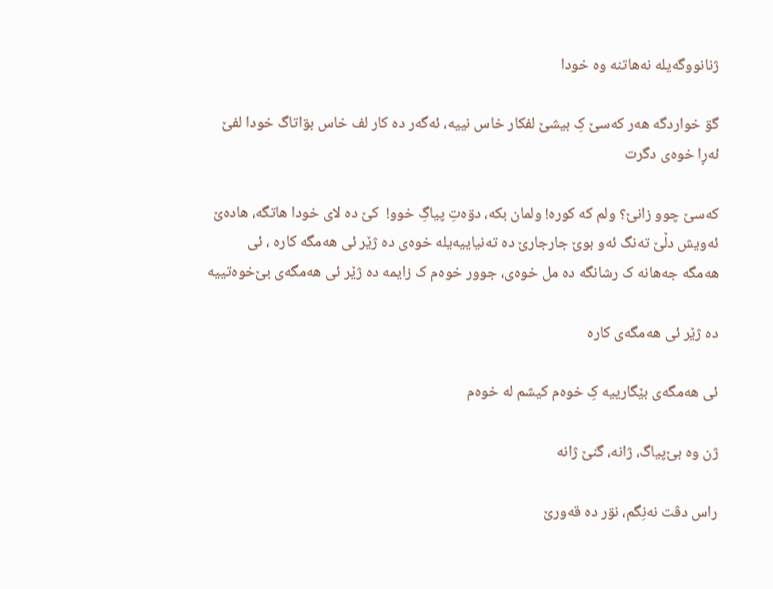ژنانووگەیلە نەهاتنە وە خودا

گۊ خواردگە هەر کەسێ کِ بیشێ لفکار خاس نییە، ئەگەر دە کار لف خاس بۊاتاگ خودا لفێ ئەڕا خوەی دگرت

کەسێ چوو زانێ؟ ولم کە کورە! ولمان بکە، دۊەتِ پیاگِ خوو!  کێ دە لای خودا هاتگە، هادەێ ئەویش دڵێ تەنگ‌ ئەو بوێ جارجارێ دە تەنیاییەیلە خوەی دە ژێر ئی هەمگە کارە ، ئی هەمگە جەهانە ک رشانگە دە مل خوەی، جوور خوەم ک زایمە دە ژێر ئی هەمگەی بێ‌خوەتییە

دە ژێر ئی هەمگەی کارە

ئی هەمگەی بێگارییه کِ خوەم کیشم لە خوەم

ژن وە بێ‌پیاگ، ژانە، گنێ ژانە

راس دڤت نەنِگم، نۊر دە قەورێ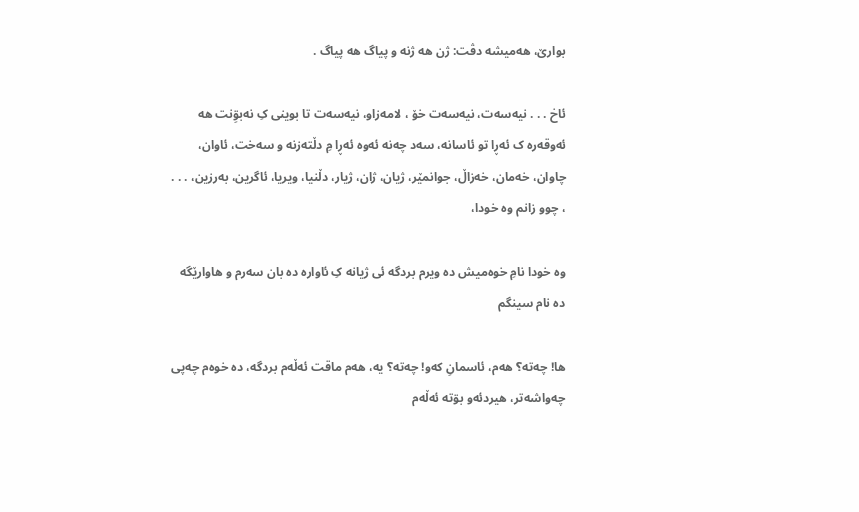بوارێ، هەمیشە دڤت: ژن هە ژنە و پیاگ هە پیاگ .

ئاخ . . . نیەسەت، نیەسەت خۆ ، لامەزاو، نیەسەت تا بوینی کِ نەبۊِنت هە ئەوقەرە ک ئەڕا تو ئاسانە، سەد چەنە ئەوە ئەڕا مِ دڵتەزنە و سەخت، ئاوان، چاوان، خەمان، خەزاڵ، جوانمێر، ژیان، ژان، ژیار، دڵنیا، ویریا، ئاگرین، بەرزین، . . . ، چوو زانم وە خودا،

وە خودا نامِ خوەمیش دە ویرم بردگە ئی ژیانە کِ ئاوارە دە بان سەرم و هاوارێگە دە نام سینگم

ها! چەتە؟ هەم، ئاسمانِ کەو! چەتە؟ یە، هەم ماقت ئەڵەم بردگە، دە خوەم چەپی چەواشەتر، هیرد‌ئەو بۊتە ئەڵەم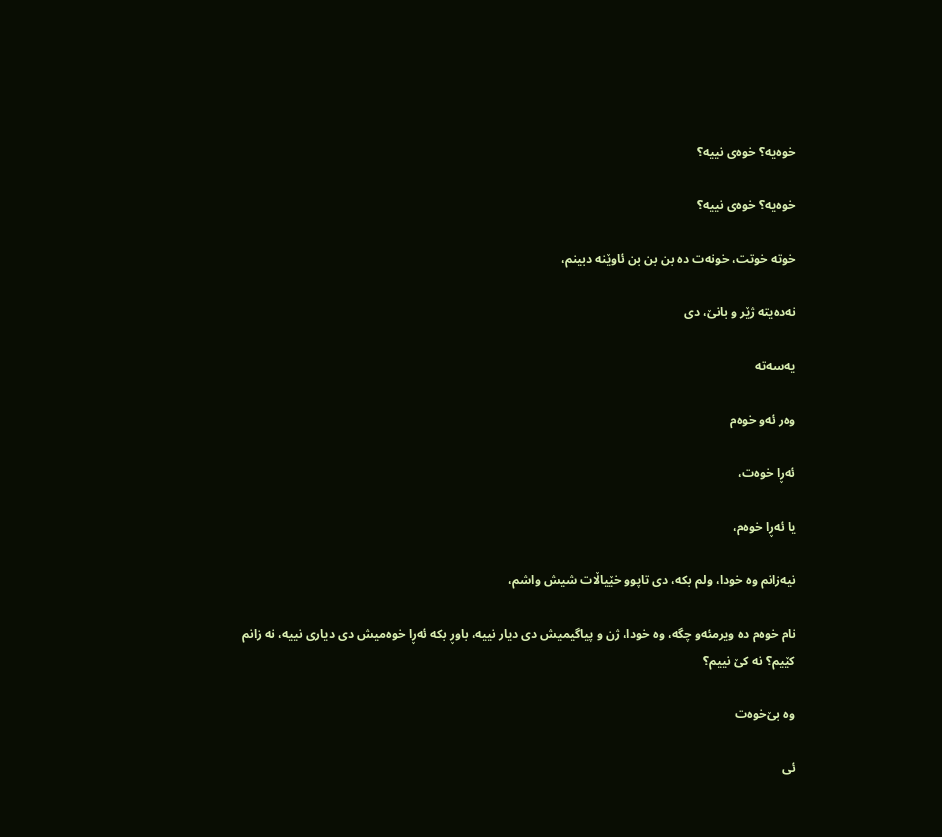خوەیه؟ خوەی نییە؟

خوەیە؟ خوەی نییە؟

خوتە خوتت، خونەت دە بن بن بن ئاوێنه دبینم،

نەدەیتە ژێر و بانێ، دی

یەسەتە

وەر ئەو خوەم

ئەڕا خوەت،

یا ئەڕا خوەم،

نیەزانم وە خودا، ولم بکە، دی تاپوو خێیاڵات شیش واشم،

نام خوەم دە ویرمئەو چگە، وە خودا، ژن و پیاگیمیش دی دیار نییە، باوڕ بکە ئەڕا خوەمیش دی دیاری نییە، نە زانم کێیم؟ نە کێ نییم؟

وە بێ‌خوەت

ئی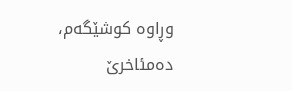وڕاوە کوشێگەم، دەمئاخرێ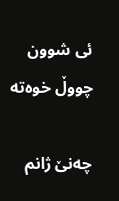ئی شوون چووڵ خوەتە

چەنێ ژانم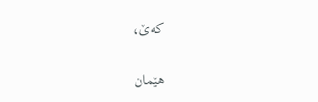کەێ،

هێمان